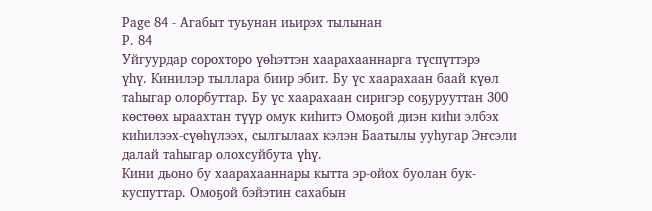Page 84 - Агабыт туьунан иьирэх тылынан
P. 84
Уйгуурдар сорохторо үөһэттэн хаарахааннарга түспүттэрэ
үһү. Кинилэр тыллара биир эбит. Бу үс хаарахаан баай күөл
таһыгар олорбуттар. Бу үс хаарахаан сиригэр соҕурууттан 300
көстөөх ыраахтан түүр омук киһитэ Омоҕой диэн киһи элбэх
киһилээх-сүөһүлээх, сылгылаах кэлэн Баатылы ууһугар Эҥсэли
далай таһыгар олохсуйбута үһү.
Кини дьоно бу хаарахааннары кытта эр-ойох буолан бук-
куспуттар. Омоҕой бэйэтин сахабын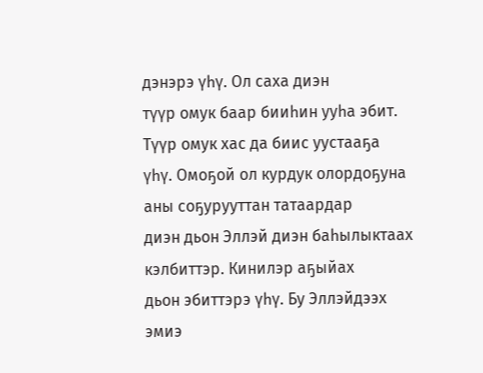дэнэрэ үһү. Ол саха диэн
түүр омук баар бииһин ууһа эбит. Түүр омук хас да биис уустааҕа
үһү. Омоҕой ол курдук олордоҕуна аны соҕурууттан татаардар
диэн дьон Эллэй диэн баһылыктаах кэлбиттэр. Кинилэр аҕыйах
дьон эбиттэрэ үһү. Бу Эллэйдээх эмиэ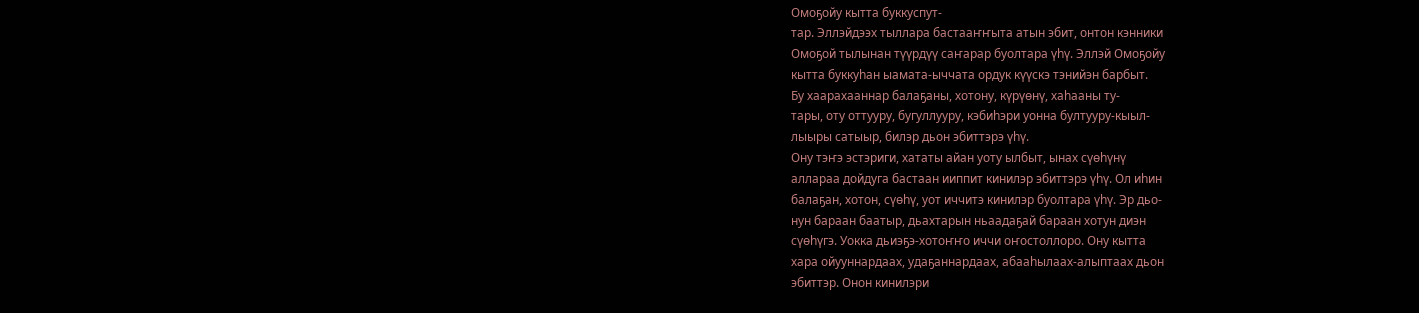Омоҕойу кытта буккуспут-
тар. Эллэйдээх тыллара бастааҥҥыта атын эбит, онтон кэнники
Омоҕой тылынан түүрдүү саҥарар буолтара үһү. Эллэй Омоҕойу
кытта буккуһан ыамата-ыччата ордук күүскэ тэнийэн барбыт.
Бу хаарахааннар балаҕаны, хотону, күрүөнү, хаһааны ту-
тары, оту оттууру, бугуллууру, кэбиһэри уонна бултууру-кыыл-
лыыры сатыыр, билэр дьон эбиттэрэ үһү.
Ону тэҥэ эстэриги, хататы айан уоту ылбыт, ынах сүөһүнү
аллараа дойдуга бастаан ииппит кинилэр эбиттэрэ үһү. Ол иһин
балаҕан, хотон, сүөһү, уот иччитэ кинилэр буолтара үһү. Эр дьо-
нун бараан баатыр, дьахтарын ньаадаҕай бараан хотун диэн
сүөһүгэ. Уокка дьиэҕэ-хотоҥҥо иччи оҥостоллоро. Ону кытта
хара ойууннардаах, удаҕаннардаах, абааһылаах-алыптаах дьон
эбиттэр. Онон кинилэри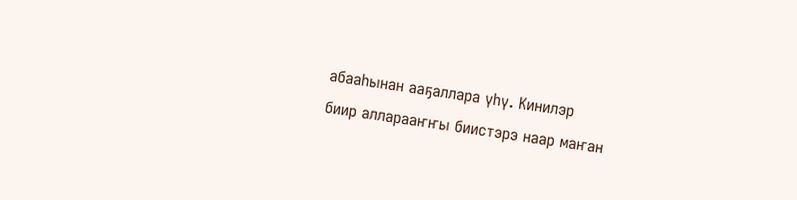абааһынан ааҕаллара үһү. Кинилэр
биир алларааҥҥы биистэрэ наар маҥан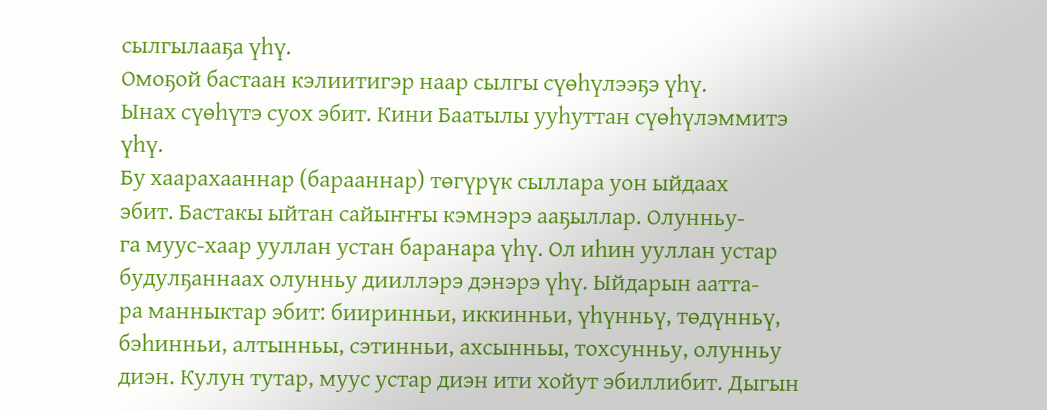сылгылааҕа үһү.
Омоҕой бастаан кэлиитигэр наар сылгы сүөһүлээҕэ үһү.
Ынах сүөһүтэ суох эбит. Кини Баатылы ууһуттан сүөһүлэммитэ
үһү.
Бу хаарахааннар (барааннар) төгүрүк сыллара уон ыйдаах
эбит. Бастакы ыйтан сайыҥҥы кэмнэрэ ааҕыллар. Олунньу-
га муус-хаар ууллан устан баранара үһү. Ол иһин ууллан устар
будулҕаннаах олунньу дииллэрэ дэнэрэ үһү. Ыйдарын аатта-
ра манныктар эбит: бииринньи, иккинньи, үһүнньү, төдүнньү,
бэһинньи, алтынньы, сэтинньи, ахсынньы, тохсунньу, олунньу
диэн. Кулун тутар, муус устар диэн ити хойут эбиллибит. Дыгын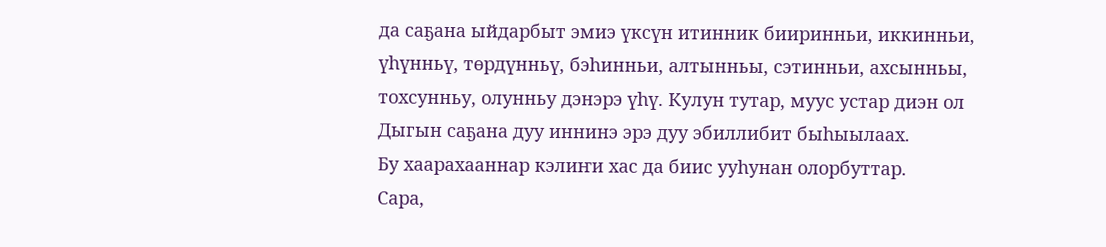да саҕана ыйдарбыт эмиэ үксүн итинник бииринньи, иккинньи,
үһүнньү, төрдүнньү, бэһинньи, алтынньы, сэтинньи, ахсынньы,
тохсунньу, олунньу дэнэрэ үһү. Кулун тутар, муус устар диэн ол
Дыгын саҕана дуу иннинэ эрэ дуу эбиллибит быһыылаах.
Бу хаарахааннар кэлиҥи хас да биис ууһунан олорбуттар.
Сара,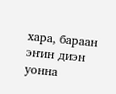хара, бараан эҥин диэн уонна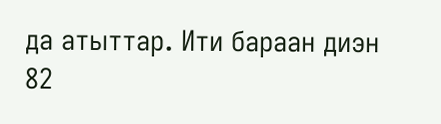да атыттар. Ити бараан диэн
82